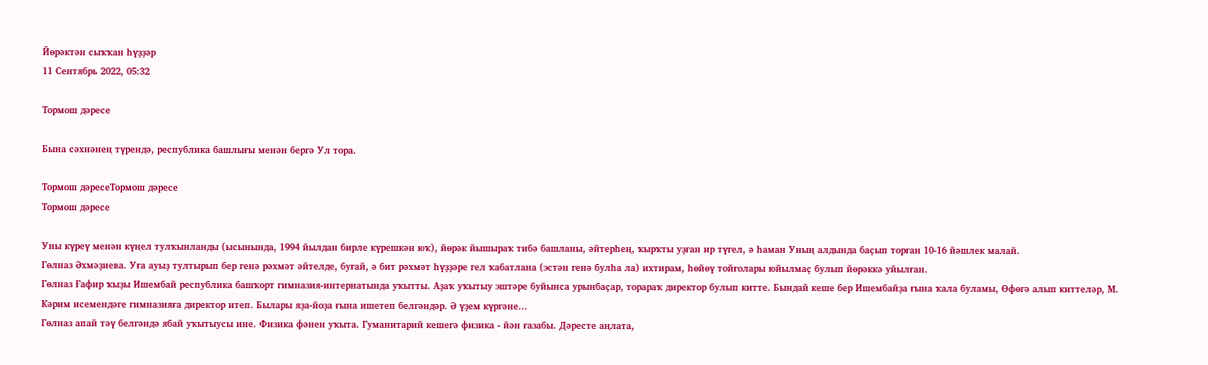Йөрәктән сыҡҡан һүҙҙәр
11 Сентябрь 2022, 05:32

Тормош дәресе

Бына сәхнәнең түрендә, республика башлығы менән бергә Ул тора.

Тормош дәресеТормош дәресе
Тормош дәресе

Уны күреү менән күңел тулҡынланды (ысынында, 1994 йылдан бирле күрешкән юҡ), йөрәк йышыраҡ тибә башланы, әйтерһең, ҡырҡты уҙған ир түгел, ә һаман Уның алдында баҫып торған 10-16 йәшлек малай.
Гөлназ Әхмәҙиева. Уға ауыҙ тултырып бер генә рәхмәт әйтелде, буғай, ә бит рәхмәт һүҙҙәре гел ҡабатлана (эстән генә булһа ла) ихтирам, һөйөү тойғолары юйылмаҫ булып йөрәккә уйылған.
Гөлназ Ғафир ҡыҙы Ишембай республика башҡорт гимназия-интернатында уҡытты. Аҙаҡ уҡытыу эштәре буйынса урынбаҫар, торараҡ директор булып китте. Бындай кеше бер Ишембайҙа ғына ҡала буламы, Өфөгә алып киттеләр, М. Кәрим исемендәге гимназияға директор итеп. Былары яҙа-йоҙа ғына ишетеп белгәндәр. Ә үҙем күргәне...
Гөлназ апай тәү белгәндә ябай уҡытыусы ине. Физика фәнен уҡыта. Гуманитарий кешегә физика - йән ғазабы. Дәресте аңлата,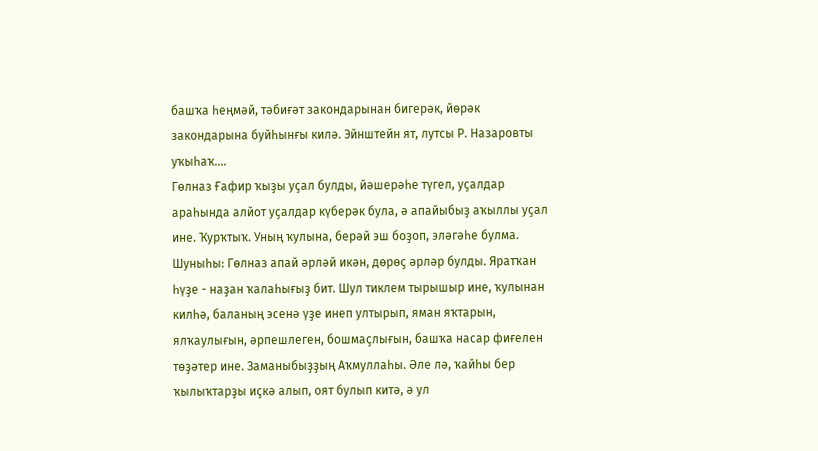башҡа һеңмәй, тәбиғәт закондарынан бигерәк, йөрәк закондарына буйһынғы килә. Эйнштейн ят, лутсы Р. Назаровты уҡыһаҡ....
Гөлназ Ғафир ҡыҙы уҫал булды, йәшерәһе түгел, уҫалдар араһында алйот уҫалдар күберәк була, ә апайыбыҙ аҡыллы уҫал ине. Ҡурҡтыҡ. Уның ҡулына, берәй эш боҙоп, эләгәһе булма. Шуныһы: Гөлназ апай әрләй икән, дөрөҫ әрләр булды. Яратҡан һүҙе - наҙан ҡалаһығыҙ бит. Шул тиклем тырышыр ине, ҡулынан килһә, баланың эсенә үҙе инеп ултырып, яман яҡтарын, ялҡаулығын, әрпешлеген, бошмаҫлығын, башҡа насар фиғелен төҙәтер ине. Заманыбыҙҙың Аҡмуллаһы. Әле лә, ҡайһы бер ҡылыҡтарҙы иҫкә алып, оят булып китә, ә ул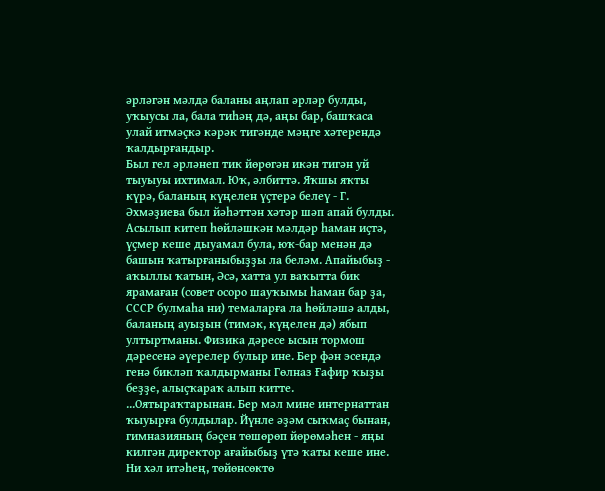әрләгән мәлдә баланы аңлап әрләр булды, уҡыусы ла, бала тиһәң дә, аңы бар, башҡаса улай итмәҫкә кәрәк тигәнде мәңге хәтерендә ҡалдырғандыр.
Был гел әрләнеп тик йөрөгән икән тигән уй тыуыуы ихтимал. Юҡ, әлбиттә. Яҡшы яҡты күрә, баланың күңелен үҫтерә белеү - Г. Әхмәҙиева был йәһәттән хәтәр шәп апай булды. Асылып китеп һөйләшкән мәлдәр һаман иҫтә, үҫмер кеше дыуамал була, юҡ-бар менән дә башын ҡатырғаныбыҙҙы ла беләм. Апайыбыҙ - аҡыллы ҡатын, Әсә, хатта ул ваҡытта бик ярамаған (совет осоро шауҡымы һаман бар ҙа, СССР булмаһа ни) темаларға ла һөйләшә алды, баланың ауыҙын (тимәк, күңелен дә) ябып ултыртманы. Физика дәресе ысын тормош дәресенә әүерелер булыр ине. Бер фән эсендә генә бикләп ҡалдырманы Гөлназ Ғафир ҡыҙы беҙҙе, алыҫҡараҡ алып китте.
...Оятыраҡтарынан. Бер мәл мине интернаттан ҡыуырға булдылар. Йүнле әҙәм сыҡмаҫ бынан, гимназияның бәҫен төшөрөп йөрөмәһен - яңы килгән директор ағайыбыҙ үтә ҡаты кеше ине. Ни хәл итәһең, төйөнсөктө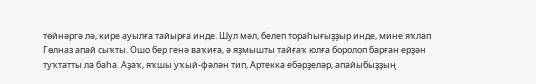төйнәргә лә, кире ауылға тайырға инде. Шул мәл, белеп тораһығыҙҙыр инде, мине яҡлап Гөлназ апай сыҡты. Ошо бер генә ваҡиға, ә яҙмышты тайғаҡ юлға боролоп барған ерҙән туҡтатты ла баһа. Аҙаҡ, яҡшы уҡый-фәлән тип, Артекка ебәрҙеләр, апайыбыҙҙың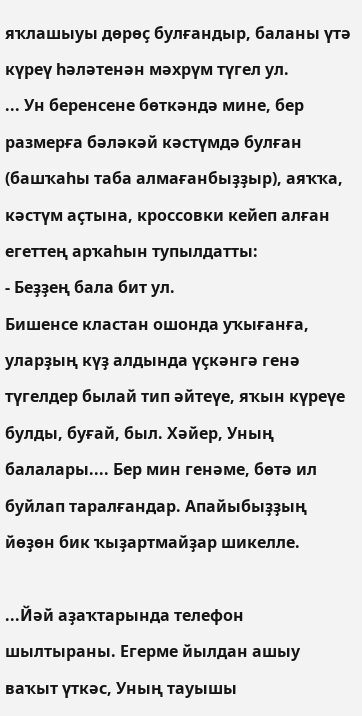яҡлашыуы дөрөҫ булғандыр, баланы үтә күреү һәләтенән мәхрүм түгел ул.
... Ун беренсене бөткәндә мине, бер размерға бәләкәй кәстүмдә булған (башҡаһы таба алмағанбыҙҙыр), аяҡҡа, кәстүм аҫтына, кроссовки кейеп алған егеттең арҡаһын тупылдатты:
- Беҙҙең бала бит ул.
Бишенсе кластан ошонда уҡығанға, уларҙың күҙ алдында үҫкәнгә генә түгелдер былай тип әйтеүе, яҡын күреүе булды, буғай, был. Хәйер, Уның балалары.... Бер мин генәме, бөтә ил буйлап таралғандар. Апайыбыҙҙың йөҙөн бик ҡыҙартмайҙар шикелле.

...Йәй аҙаҡтарында телефон шылтыраны. Егерме йылдан ашыу ваҡыт үткәс, Уның тауышы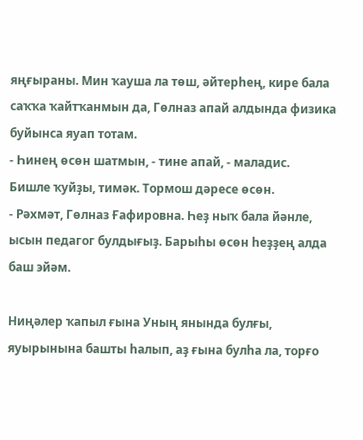яңғыраны. Мин ҡауша ла төш, әйтерһең, кире бала саҡҡа ҡайтҡанмын да, Гөлназ апай алдында физика буйынса яуап тотам.
- Һинең өсөн шатмын, - тине апай, - маладис.
Бишле ҡуйҙы, тимәк. Тормош дәресе өсөн.
- Рәхмәт, Гөлназ Ғафировна. Һеҙ ныҡ бала йәнле, ысын педагог булдығыҙ. Барыһы өсөн һеҙҙең алда баш эйәм.

Ниңәлер ҡапыл ғына Уның янында булғы, яуырынына башты һалып, аҙ ғына булһа ла, торғо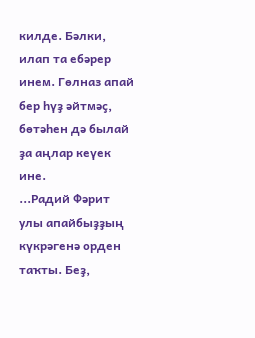килде. Бәлки, илап та ебәрер инем. Гөлназ апай бер һүҙ әйтмәҫ, бөтәһен дә былай ҙа аңлар кеүек ине.
...Радий Фәрит улы апайбыҙҙың күкрәгенә орден таҡты. Беҙ,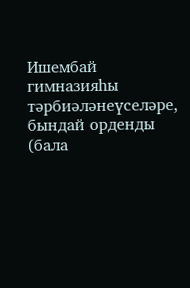Ишембай гимназияһы тәрбиәләнеүселәре, бындай орденды (бала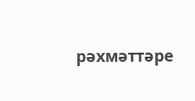рәхмәттәре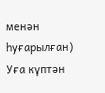менән һуғарылған) Уға күптән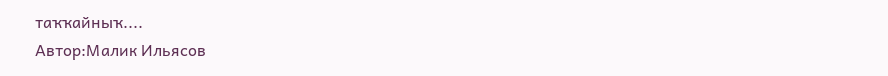таҡҡайныҡ....
Автор:Малик Ильясов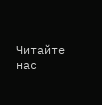Читайте нас